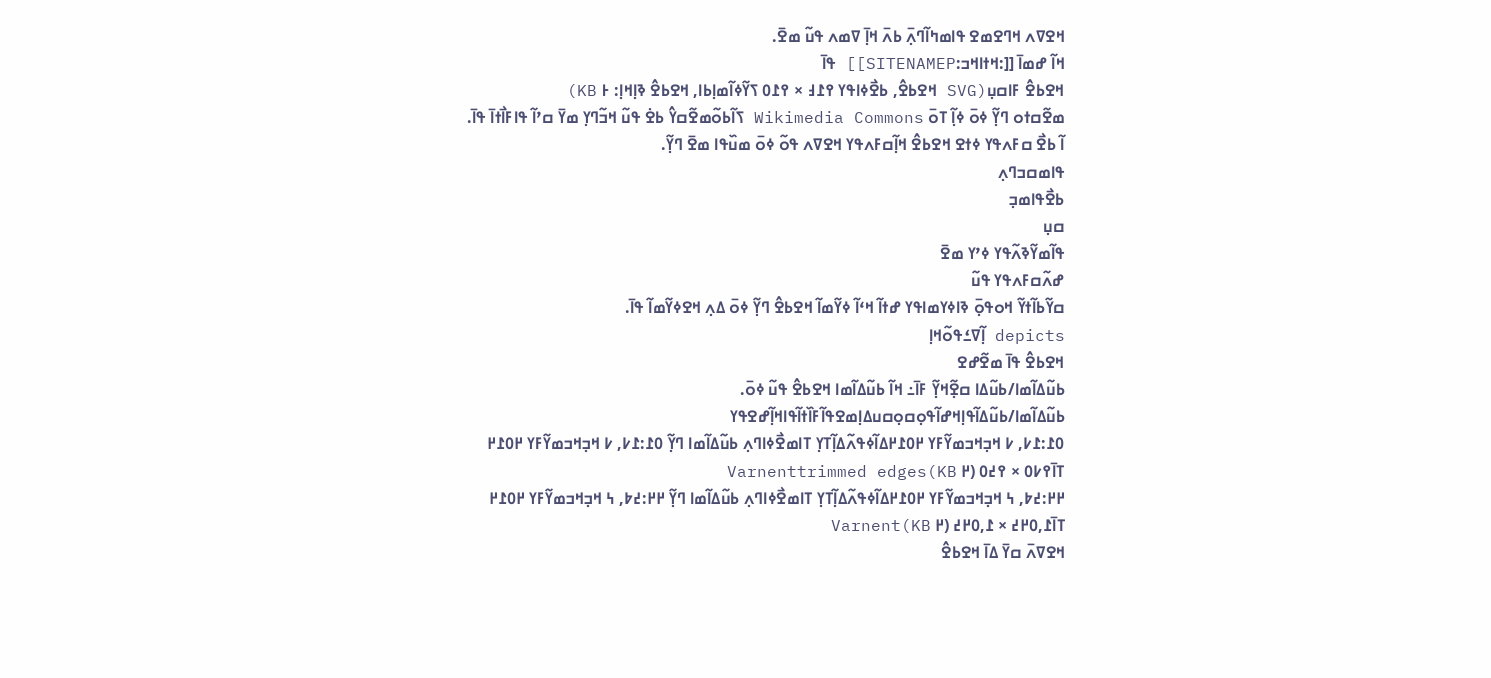ߞߐߜߍ ߞߣߐߘߐ ߟߊߘߤߊ߬ߣߍ߲߫ ߕߍ߫ ߞߊ߲߫ ߜߘߍ ߟߎ߬ ߘߐ߫.
ߞߊ߬ ߝߘߊ߫ [[:ߞߙߊߞߏ:SITENAMEP]] ߟߊ߫
ߞߐߕߐ߮ ߓߊߛߎ߲(SVG ߞߐߕߐ߮, ߕߐ߯ߦߊߟߌ ߉߁߃ × ߉߁߀ ߖߌ߬ߦߊ߬ߘߊ߲ߕߊ, ߞߐߕߐ߮ ߢߊ߲ߞߊ߲: ߅ KB)
ߘߐ߬ߛߙߋ ߣߌ߲߬ ߦߋ߫ ߦߊ߲߬ ߠߋ߫ Wikimedia Commons ߖߊ߬ߕߋ߬ߘߐ߬ߛߌ߮ ߕߐ߭ ߟߎ߬ ߞߏ߬ߣߌ߲ ߘߌ߫ ߛߴߊ߬ ߟߊߓߊ߯ߙߊ߫ ߟߊ߫. ߊ߬ ߕߐ߯ ߛߓߍߟߌ ߦߙߐ ߞߐߕߐ߮ ߞߊ߲߬ߛߓߍߟߌ ߞߐߜߍ ߟߋ߬ ߦߋ߫ ߘߎ߰ߟߊ ߘߐ߫ ߣߌ߲߬.
ߟߊߘߛߏߣߍ߲
ߕߐ߯ߟߊߘߏ߲
ߛߎ߲
ߟߊ߬ߘߌ߬ߢߍ߬ߟߌ ߦߴߌ ߘߐ߫
ߝߍ߬ߛߓߍߟߌ ߟߎ߬
ߛߌ߬ߕߊ߬ߙߌ߬ ߞߋߟߋ߲߫ ߢߊߦߌߘߊߟߌ ߝߙߊ߬ ߞߵߊ߬ ߦߌ߬ߘߊ߬ ߞߐߕߐ߮ ߣߌ߲߬ ߦߋ߫ ߡߍ߲ ߞߐߦߌ߬ߘߊ߬ ߟߊ߫.
depicts ߊ߲߬ߜߑߟߋ߬ߞߊ߲
ߞߐߕߐ߮ ߟߊ߫ ߘߐ߬ߝߐ
ߕߎ߬ߡߊ߬ߘߊ/ߕߎ߬ߡߊ ߛߐ߲߬ߞߌ߲߬ ߓߊ߫߸ ߞߊ߬ ߕߎ߬ߡߊ߬ߘߊ ߞߐߕߐ߮ ߟߎ߬ ߦߋ߫.
ߕߎ߬ߡߊ߬ߘߊ/ߕߎ߬ߡߊ߬ߟߊ߲ߞߝߊ߬ߟߋ߲ߛߋ߲ߛߎߡߊ߲ߘߐߟߊ߬ߓߊ߰ߙߊ߬ߟߊߞߊ߲߬ߝߐߟߌ
߀߁:߁߇, ߇ ߞߏ߲ߞߏߘߌ߬ߓߌ ߂߀߁߂ߡߊ߬ߦߟߍ߬ߡߊ߲߬ߠߌ߲ ߠߊߘߐ߯ߦߊߣߍ߲ ߕߎ߬ߡߊ߬ߘߊ ߣߌ߲߬ ߀߁:߁߇, ߇ ߞߏ߲ߞߏߘߌ߬ߓߌ ߂߀߁߂ ߠߊ߫߉߇߀ × ߉߄߀ (߂ KB)Varnenttrimmed edges
߂߂:߄߈, ߆ ߞߏ߲ߞߏߘߌ߬ߓߌ ߂߀߁߂ߡߊ߬ߦߟߍ߬ߡߊ߲߬ߠߌ߲ ߠߊߘߐ߯ߦߊߣߍ߲ ߕߎ߬ߡߊ߬ߘߊ ߣߌ߲߬ ߂߂:߄߈, ߆ ߞߏ߲ߞߏߘߌ߬ߓߌ ߂߀߁߂ ߠߊ߫߁,߀߂߄ × ߁,߀߂߄ (߂ KB)Varnent
ߞߐߜߍ߫ ߛߌ߫ ߡߊ߫ ߞߐߕߐ߮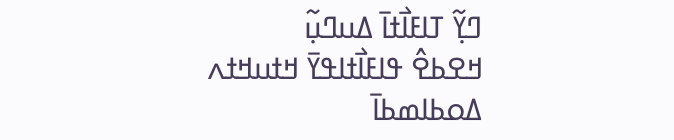ߣߌ߲߬ ߠߊߓߊ߯ߙߊ߫ ߡߎߣߎ߲߬
ߞߐߕߐ߮ ߟߊߓߊ߯ߙߊߟߌ߫ ߞߙߎߞߙߍ
ߡߋߕߊߘߕߊ߫